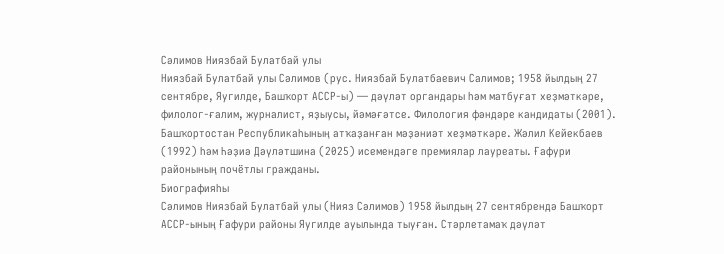Сәлимов Ниязбай Булатбай улы
Ниязбай Булатбай улы Сәлимов (рус. Ниязбай Булатбаевич Салимов; 1958 йылдың 27 сентябре, Яугилде, Башҡорт АССР-ы) — дәүләт органдары һәм матбуғат хеҙмәткәре, филолог-ғалим, журналист, яҙыусы, йәмәғәтсе. Филология фәндәре кандидаты (2001). Башҡортостан Республикаһының атҡаҙанған мәҙәниәт хеҙмәткәре. Жәлил Кейекбаев (1992) һәм Һәҙиә Дәүләтшина (2025) исемендәге премиялар лауреаты. Ғафури районының почётлы гражданы.
Биографияһы
Сәлимов Ниязбай Булатбай улы (Нияз Сәлимов) 1958 йылдың 27 сентябрендә Башҡорт АССР-ының Ғафури районы Яугилде ауылында тыуған. Стәрлетамаҡ дәүләт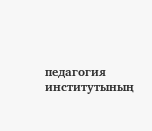педагогия институтының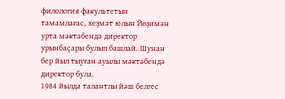филология факультетын тамамлағас, хеҙмәт юлын Йөҙимән урта мәктәбендә директор урынбаҫары булып башлай. Шунан бер йыл тыуған ауылы мәктәбендә директор була.
1984 йылда талантлы йәш белгес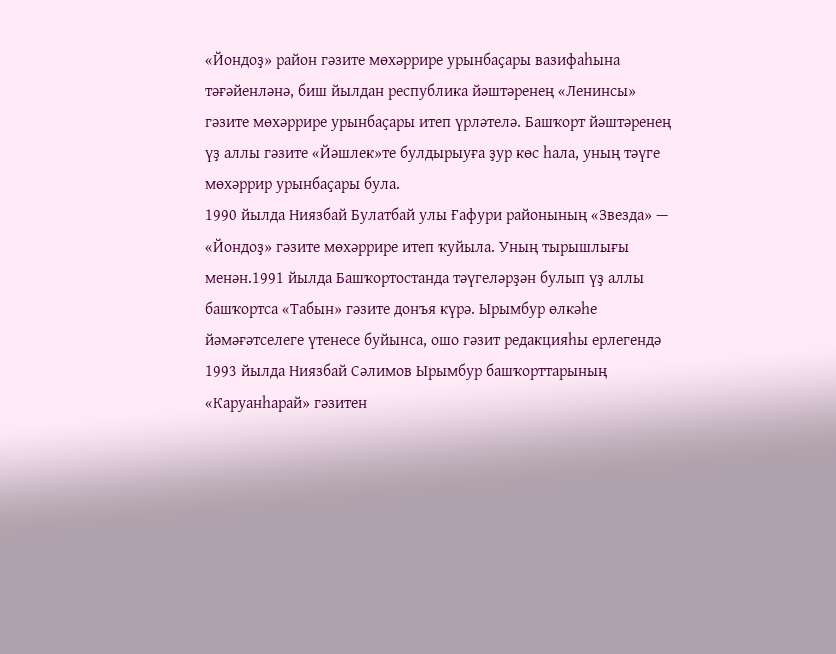«Йондоҙ» район гәзите мөхәррире урынбаҫары вазифаһына тәғәйенләнә, биш йылдан республика йәштәренең «Ленинсы» гәзите мөхәррире урынбаҫары итеп үрләтелә. Башҡорт йәштәренең үҙ аллы гәзите «Йәшлек»те булдырыуға ҙур көс һала, уның тәүге мөхәррир урынбаҫары була.
1990 йылда Ниязбай Булатбай улы Ғафури районының «Звезда» — «Йондоҙ» гәзите мөхәррире итеп ҡуйыла. Уның тырышлығы менән.1991 йылда Башҡортостанда тәүгеләрҙән булып үҙ аллы башҡортса «Табын» гәзите донъя күрә. Ырымбур өлкәһе йәмәғәтселеге үтенесе буйынса, ошо гәзит редакцияһы ерлегендә 1993 йылда Ниязбай Сәлимов Ырымбур башҡорттарының «Каруанһарай» гәзитен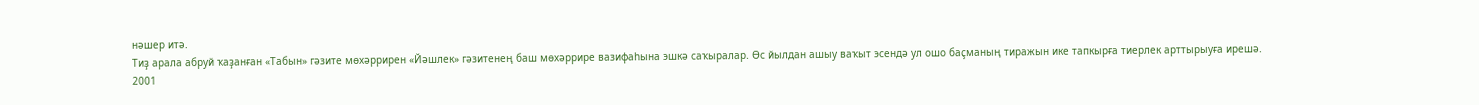нәшер итә.
Тиҙ арала абруй ҡаҙанған «Табын» гәзите мөхәррирен «Йәшлек» гәзитенең баш мөхәррире вазифаһына эшкә саҡыралар. Өс йылдан ашыу ваҡыт эсендә ул ошо баҫманың тиражын ике тапкырға тиерлек арттырыуға ирешә.
2001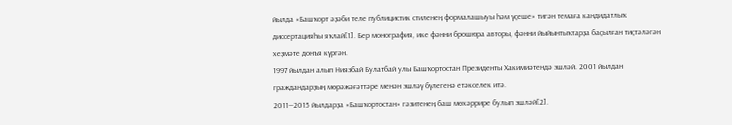йылда «Башҡорт әҙәби теле публицистик стиленең формалашыуы һәм үҫеше» тигән темаға кандидатлыҡ диссертацияһы яҡлай[1]. Бер монография, ике фәнни брошюра авторы, фәнни йыйынтыҡтарҙа баҫылған тиҫтәләгән хеҙмәте донъя күргән.
1997 йылдан алып Ниязбай Булатбай улы Башҡортостан Президенты Хакимиәтендә эшләй. 2001 йылдан граждандарҙың мөрәжәғәттәре менән эшләү бүлегенә етәкселек итә.
2011—2015 йылдарҙа «Башҡортостан» гәзитенең баш мөхәррире булып эшләй[2].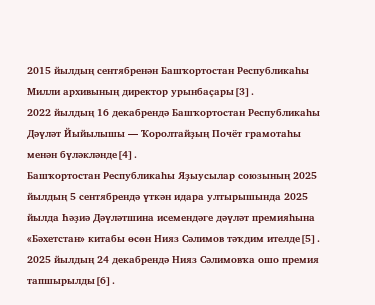2015 йылдың сентябренән Башҡортостан Республикаһы Милли архивының директор урынбаҫары[3].
2022 йылдың 16 декабрендә Башҡортостан Республикаһы Дәүләт Йыйылышы — Ҡоролтайҙың Почёт грамотаһы менән бүләкләнде[4].
Башҡортостан Республикаһы Яҙыусылар союзының 2025 йылдың 5 сентябрендә үткән идара ултырышында 2025 йылда Һәҙиә Дәүләтшина исемендәге дәүләт премияһына «Бәхетстан» китабы өсөн Нияз Сәлимов тәҡдим ителде[5]. 2025 йылдың 24 декабрендә Нияз Сәлимовҡа ошо премия тапшырылды[6].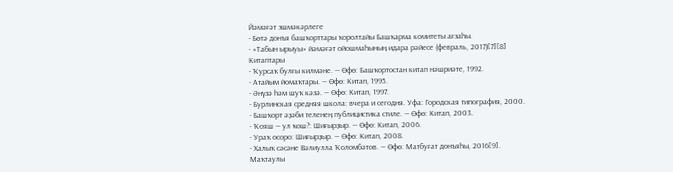Йәмәғәт эшмәкәрлеге
- Бөтә донъя башҡорттары ҡоролтайы Башҡарма комитеты ағзаһы.
- «Табын ырыуы» йәмәғәт ойошмаһының идара рәйесе (февраль, 2017)[7][8]
Китаптары
- Ҡурсаҡ булғы килмәне. — Өфө: Башҡортостан китап нәшриәте, 1992.
- Атайым йомаҡтары. — Өфө: Китап, 1995.
- Әнүзә һәм шуҡ кәзә. — Өфө: Китап, 1997.
- Бурлинская средняя школа: вчера и сегодня. Уфа: Городская типография, 2000.
- Башҡорт әҙәби теленең публицистика стиле. — Өфө: Китап, 2003.
- Ҡояш — ул ҡош?: Шиғырҙыр. — Өфө: Китап, 2006.
- Ураҡ осоро: Шиғырҙыр. — Өфө: Китап, 2008.
- Халыҡ сәсәне Вәлиулла Ҡоломбәтов. — Өфө: Матбуғат донъяһы, 2016[9].
Маҡтаулы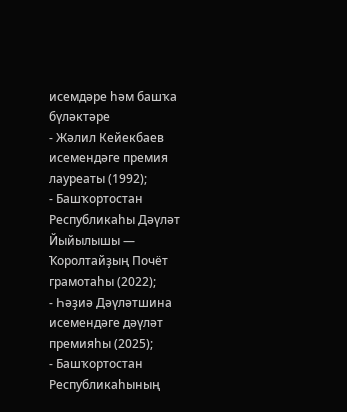исемдәре һәм башҡа бүләктәре
- Жәлил Кейекбаев исемендәге премия лауреаты (1992);
- Башҡортостан Республикаһы Дәүләт Йыйылышы — Ҡоролтайҙың Почёт грамотаһы (2022);
- Һәҙиә Дәүләтшина исемендәге дәүләт премияһы (2025);
- Башҡортостан Республикаһының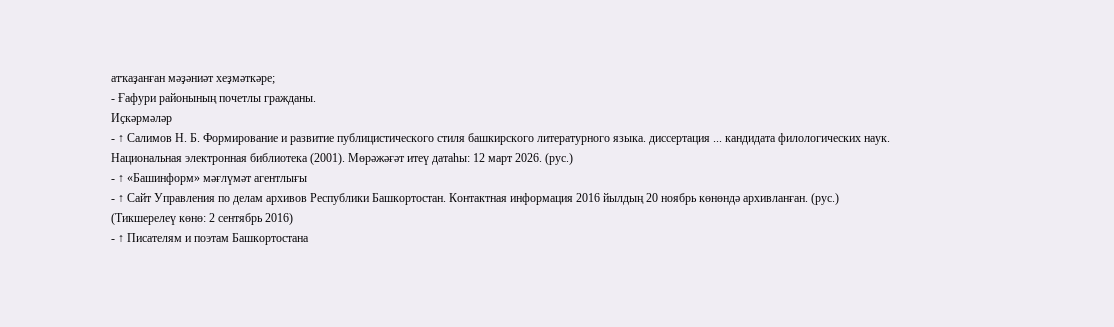атҡаҙанған мәҙәниәт хеҙмәткәре;
- Ғафури районының почетлы гражданы.
Иҫкәрмәләр
- ↑ Салимов Н. Б. Формирование и развитие публицистического стиля башкирского литературного языка. диссертация ... кандидата филологических наук. Национальная электронная библиотека (2001). Мөрәжәғәт итеү датаһы: 12 март 2026. (рус.)
- ↑ «Башинформ» мәғлүмәт агентлығы
- ↑ Сайт Управления по делам архивов Республики Башкортостан. Контактная информация 2016 йылдың 20 ноябрь көнөндә архивланған. (рус.) (Тикшерелеү көнө: 2 сентябрь 2016)
- ↑ Писателям и поэтам Башкортостана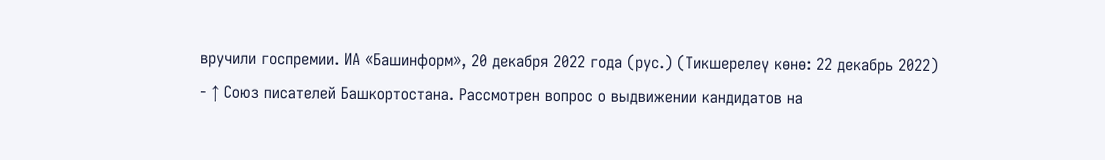вручили госпремии. ИА «Башинформ», 20 декабря 2022 года (рус.) (Тикшерелеү көнө: 22 декабрь 2022)
- ↑ Союз писателей Башкортостана. Рассмотрен вопрос о выдвижении кандидатов на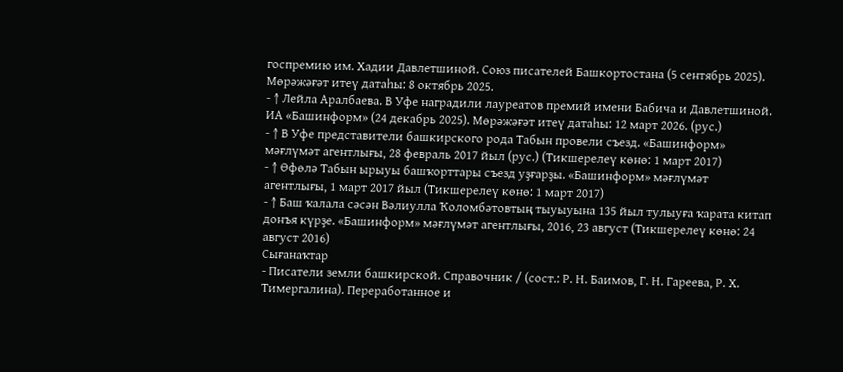госпремию им. Хадии Давлетшиной. Союз писателей Башкортостана (5 сентябрь 2025). Мөрәжәғәт итеү датаһы: 8 октябрь 2025.
- ↑ Лейла Аралбаева. В Уфе наградили лауреатов премий имени Бабича и Давлетшиной. ИА «Башинформ» (24 декабрь 2025). Мөрәжәғәт итеү датаһы: 12 март 2026. (рус.)
- ↑ В Уфе представители башкирского рода Табын провели съезд. «Башинформ» мәғлүмәт агентлығы, 28 февраль 2017 йыл (рус.) (Тикшерелеү көнө: 1 март 2017)
- ↑ Өфөлә Табын ырыуы башҡорттары съезд уҙғарҙы. «Башинформ» мәғлүмәт агентлығы, 1 март 2017 йыл (Тикшерелеү көнө: 1 март 2017)
- ↑ Баш ҡалала сәсән Вәлиулла Ҡоломбәтовтың тыуыуына 135 йыл тулыуға ҡарата китап донъя күрҙе. «Башинформ» мәғлүмәт агентлығы, 2016, 23 август (Тикшерелеү көнө: 24 август 2016)
Сығанаҡтар
- Писатели земли башкирской. Справочник / (сост.: Р. Н. Баимов, Г. Н. Гареева, Р. Х. Тимергалина). Переработанное и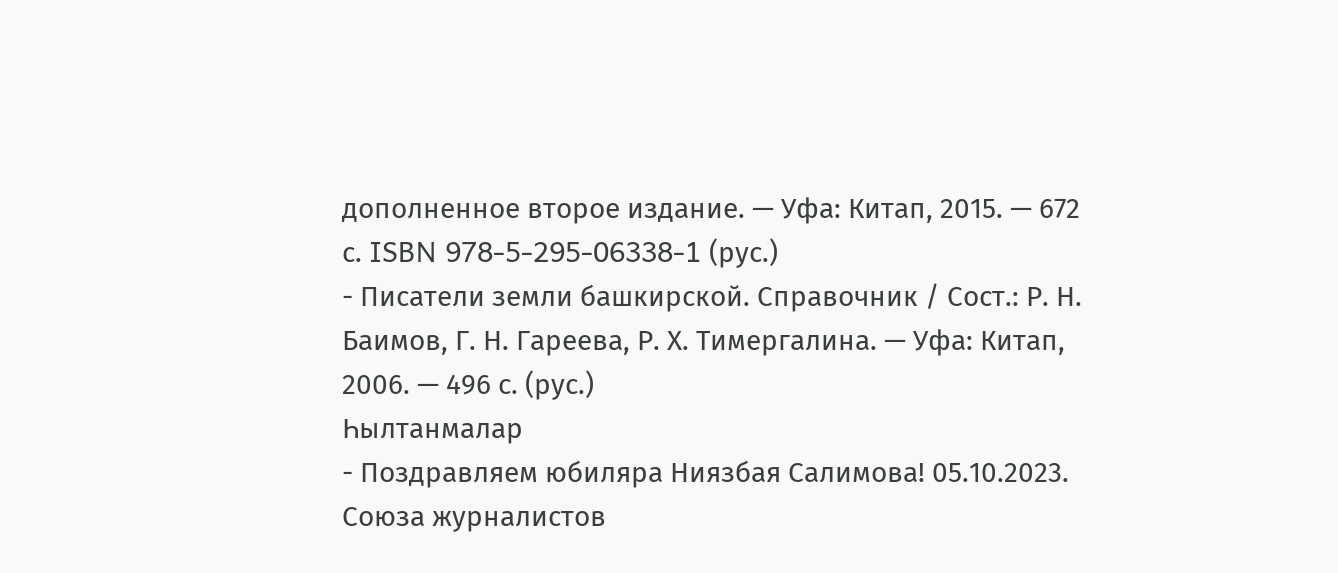дополненное второе издание. — Уфа: Китап, 2015. — 672 с. ISBN 978-5-295-06338-1 (рус.)
- Писатели земли башкирской. Справочник / Сост.: Р. Н. Баимов, Г. Н. Гареева, Р. Х. Тимергалина. — Уфа: Китап, 2006. — 496 с. (рус.)
Һылтанмалар
- Поздравляем юбиляра Ниязбая Салимова! 05.10.2023. Союза журналистов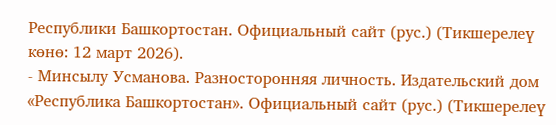Республики Башкортостан. Официальный сайт (рус.) (Тикшерелеү көнө: 12 март 2026).
- Минсылу Усманова. Разносторонняя личность. Издательский дом «Республика Башкортостан». Официальный сайт (рус.) (Тикшерелеү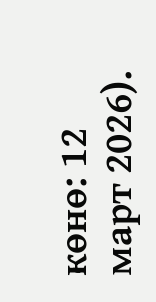көнө: 12 март 2026).